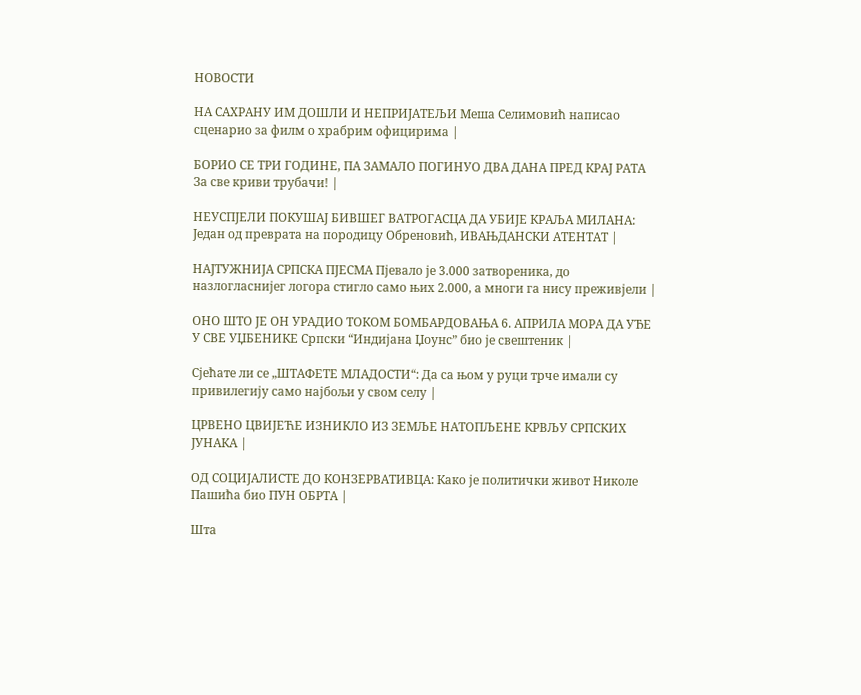НОВОСТИ

НА САХРАНУ ИМ ДОШЛИ И НЕПРИЈАТЕЉИ Меша Селимовић написао сценарио за филм о храбрим официрима |

БОРИО СЕ ТРИ ГОДИНЕ, ПА ЗАМАЛО ПОГИНУО ДВА ДАНА ПРЕД КРАЈ РАТА За све криви трубачи! |

НЕУСПЈЕЛИ ПОКУШАЈ БИВШЕГ ВАТРОГАСЦА ДА УБИЈЕ КРАЉА МИЛАНА: Један од преврата на породицу Обреновић, ИВАЊДАНСКИ АТЕНТАТ |

НАЈТУЖНИЈА СРПСКА ПЈЕСМА Пјевало је 3.000 затвореника, до назлогласнијег логора стигло само њих 2.000, а многи га нису преживјели |

ОНО ШТО ЈЕ ОН УРАДИО ТОКОМ БОМБАРДОВАЊА 6. АПРИЛА МОРА ДА УЂЕ У СВЕ УЏБЕНИКЕ Српски “Индијана Џоунс” био је свештеник |

Сјећате ли се „ШТАФЕТЕ МЛАДОСТИ“: Да са њом у руци трче имали су привилегију само најбољи у свом селу |

ЦРВЕНО ЦВИЈЕЋЕ ИЗНИКЛО ИЗ ЗЕМЉЕ НАТОПЉЕНЕ КРВЉУ СРПСКИХ ЈУНАКА |

ОД СОЦИЈАЛИСТЕ ДО КОНЗЕРВАТИВЦА: Како је политички живот Николе Пашића био ПУН ОБРТА |

Шта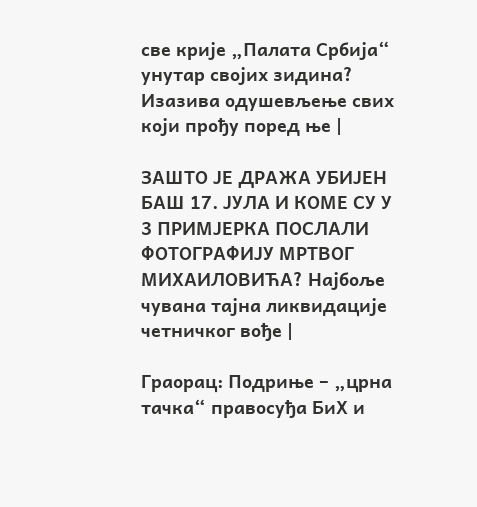све крије „Палата Србија“ унутар својих зидина? Изазива одушевљење свих који прођу поред ње |

ЗАШТО ЈЕ ДРАЖА УБИЈЕН БАШ 17. ЈУЛА И КОМЕ СУ У 3 ПРИМЈЕРКА ПОСЛАЛИ ФОТОГРАФИЈУ МРТВОГ МИХАИЛОВИЋА? Најбоље чувана тајна ликвидације четничког вође |

Граорац: Подриње – „црна тачка“ правосуђа БиХ и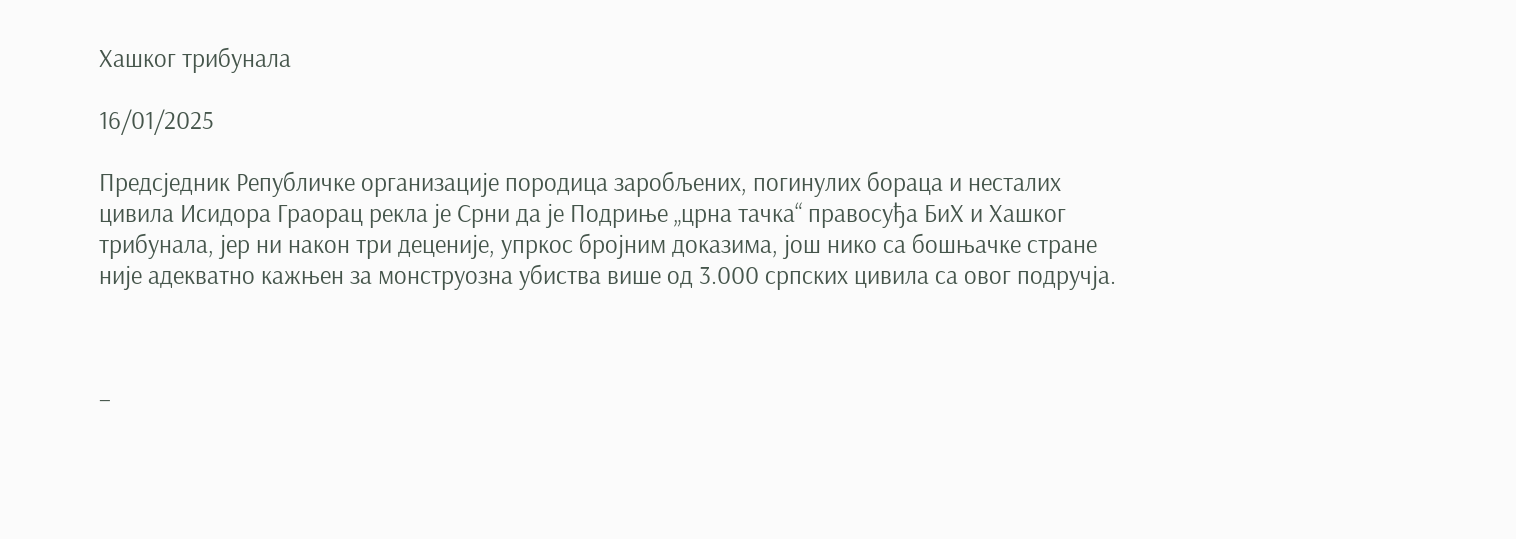Хашког трибунала

16/01/2025

Предсједник Републичке организације породица заробљених, погинулих бораца и несталих цивила Исидора Граорац рекла је Срни да је Подриње „црна тачка“ правосуђа БиХ и Хашког трибунала, јер ни након три деценије, упркос бројним доказима, још нико са бошњачке стране није адекватно кажњен за монструозна убиства више од 3.000 српских цивила са овог подручја.



–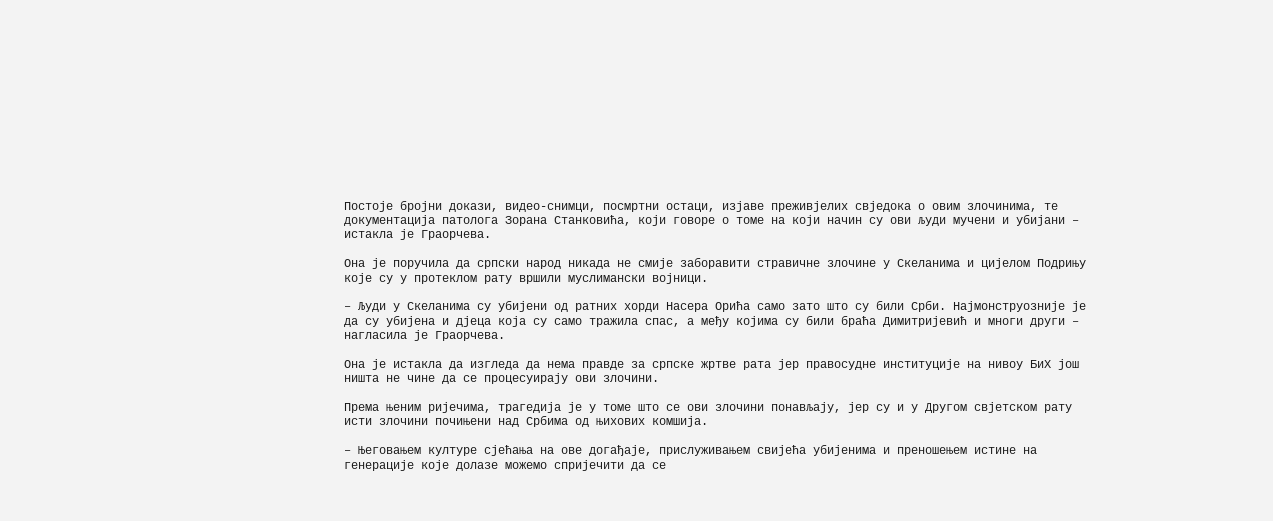Постоје бројни докази, видео-снимци, посмртни остаци, изјаве преживјелих свједока о овим злочинима, те документација патолога Зорана Станковића, који говоре о томе на који начин су ови људи мучени и убијани – истакла је Граорчева.

Она је поручила да српски народ никада не смије заборавити стравичне злочине у Скеланима и цијелом Подрињу које су у протеклом рату вршили муслимански војници.

– Људи у Скеланима су убијени од ратних хорди Насера Орића само зато што су били Срби. Најмонструозније је да су убијена и дјеца која су само тражила спас, а међу којима су били браћа Димитријевић и многи други – нагласила је Граорчева.

Она је истакла да изгледа да нема правде за српске жртве рата јер правосудне институције на нивоу БиХ још ништа не чине да се процесуирају ови злочини.

Према њеним ријечима, трагедија је у томе што се ови злочини понављају, јер су и у Другом свјетском рату исти злочини почињени над Србима од њихових комшија.

– Његовањем културе сјећања на ове догађаје, прислуживањем свијећа убијенима и преношењем истине на генерације које долазе можемо спријечити да се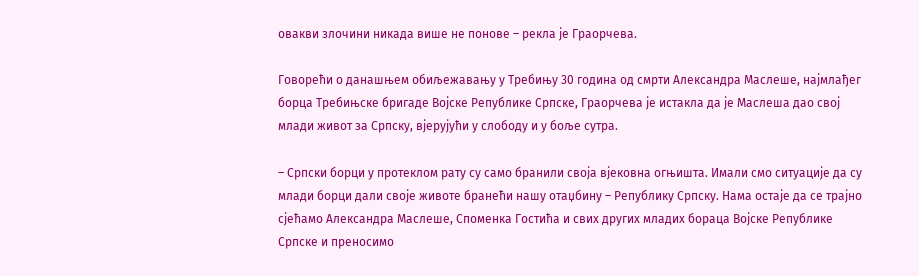овакви злочини никада више не понове – рекла је Граорчева.

Говорећи о данашњем обиљежавању у Требињу 30 година од смрти Александра Маслеше, најмлађег борца Требињске бригаде Војске Републике Српске, Граорчева је истакла да је Маслеша дао свој млади живот за Српску, вјерујући у слободу и у боље сутра.

– Српски борци у протеклом рату су само бранили своја вјековна огњишта. Имали смо ситуације да су млади борци дали своје животе бранећи нашу отаџбину – Републику Српску. Нама остаје да се трајно сјећамо Александра Маслеше, Споменка Гостића и свих других младих бораца Војске Републике Српске и преносимо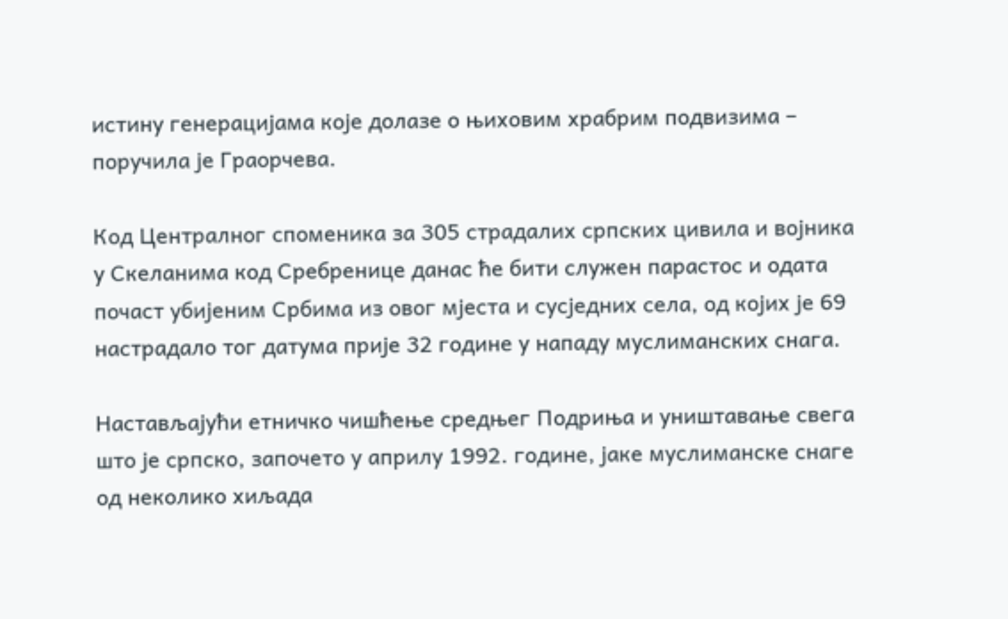истину генерацијама које долазе о њиховим храбрим подвизима – поручила је Граорчева.

Код Централног споменика за 305 страдалих српских цивила и војника у Скеланима код Сребренице данас ће бити служен парастос и одата почаст убијеним Србима из овог мјеста и сусједних села, од којих је 69 настрадало тог датума прије 32 године у нападу муслиманских снага.

Настављајући етничко чишћење средњег Подриња и уништавање свега што је српско, започето у априлу 1992. године, јаке муслиманске снаге од неколико хиљада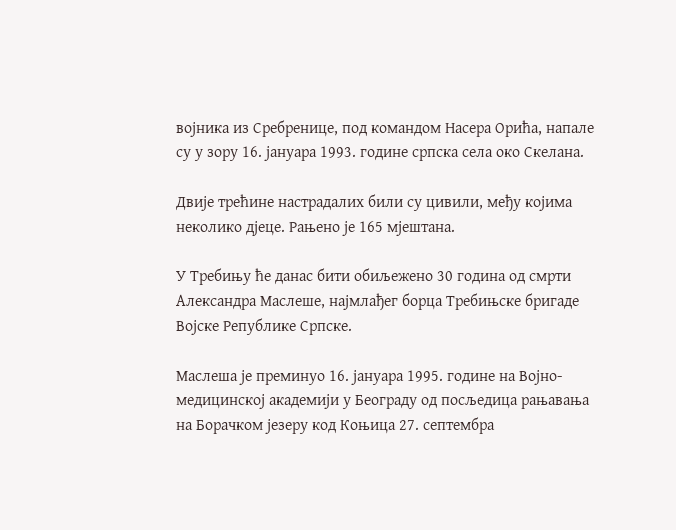војника из Сребренице, под командом Насера Орића, напале су у зору 16. јануара 1993. године српска села око Скелана.

Двије трећине настрадалих били су цивили, међу којима неколико дјеце. Рањено је 165 мјештана.

У Требињу ће данас бити обиљежено 30 година од смрти Александра Маслеше, најмлађег борца Требињске бригаде Војске Републике Српске.

Маслеша је преминуо 16. јануара 1995. године на Војно-медицинској академији у Београду од посљедица рањавања на Борачком језеру код Коњица 27. септембра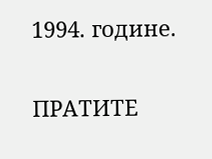1994. године.

ПРАТИТЕ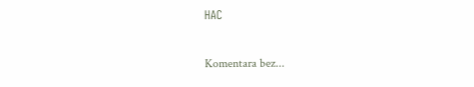НАС

Komentara bez...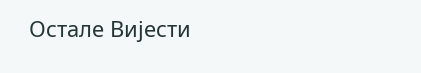Остале Вијести